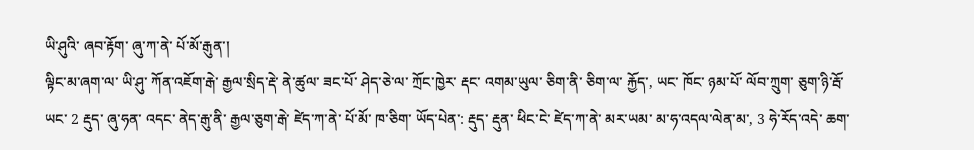ཡི་ཤུའི་ ཞབ་རྟོག་ ཞུ་ཀ་ནེ་ པོ་མོ་རྒུན་།
ལྟིང་མ་ཞག་ལ་ ཡི་ཤུ་ ཀོན་འཇོག་རྒེ་ རྒྱལ་སྲིད་རྡེ་ ནེ་ཚུལ་ ཟང་པོ་ ཤེད་ཅེ་ལ་ ཀྲོང་ཁྱེར་ རྡང་ འགམ་ཡུལ་ ཅིག་ནི་ ཅིག་ལ་ རྐྱོད་, ཡང་ ཁོང་ ཉམ་པོ་ ལོབ་ཀྲུག་ ཅུག་ཉི་རྦོ་ ཡང་ 2 རྡུད་ ཞུ་ཧན་ འདང་ ནེད་རྒུ་ནི་ རྒྱལ་ཅུག་རྒེ་ ཛེད་ཀ་ནེ་ པོ་མོ་ ཁ་ཅིག་ ཡོད་པེན་: རྡུད་ རྡུན་ ཕིང་ངེ་ ཛེད་ཀ་ནེ་ མར་ཡམ་ མ་ཧ་འདལ་ལེན་མ་, 3 ཧེ་རོད་འདེ་ ཆག་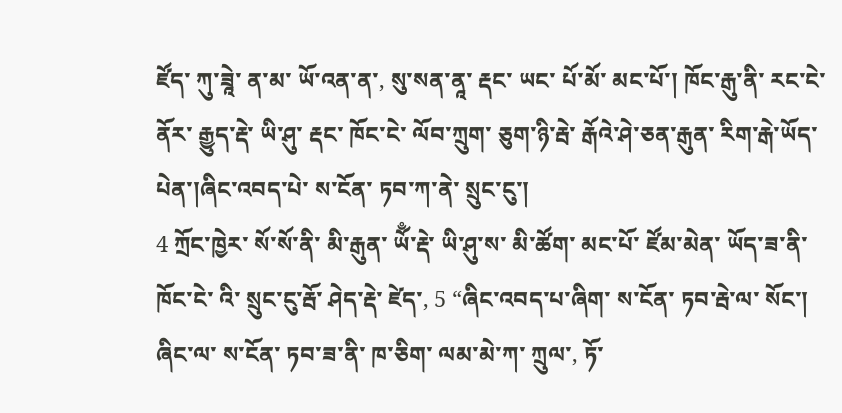ཛོད་ ཀུ་ཟཱེ་ ན་མ་ ཡོ་འན་ན་, སུ་སན་ནཱ་ རྡང་ ཡང་ པོ་མོ་ མང་པོ་། ཁོང་རྒུ་ནི་ རང་ངེ་ ནོར་ རྒྱུད་རྡེ་ ཡི་ཤུ་ རྡང་ ཁོང་ངེ་ ལོབ་ཀྲུག་ ཅུག་ཉི་རྦེ་ རྒོའེ་ཤེ་ཅན་རྒུན་ རིག་རྒེ་ཡོད་པེན་།ཞིང་འབད་པེ་ ས་ངོན་ ཏབ་ཀ་ནེ་ སྲུང་ངུ་།
4 ཀྲོང་ཁྱེར་ སོ་སོ་ནི་ མི་རྒུན་ ཡོྃ་རྡེ་ ཡི་ཤུ་ས་ མི་ཚོག་ མང་པོ་ ཛོམ་མེན་ ཡོད་ཟ་ནི་ ཁོང་ངེ་ འི་ སྲུང་ངུ་རྦོ་ ཤེད་རྡེ་ ཛེད་, 5 “ཞིང་འབད་པ་ཞིག་ ས་ངོན་ ཏབ་རྦེ་ལ་ སོང་། ཞིང་ལ་ ས་ངོན་ ཏབ་ཟ་ནི་ ཁ་ཅིག་ ལམ་མེ་ཀ་ ཀྲུལ་, ཏོ་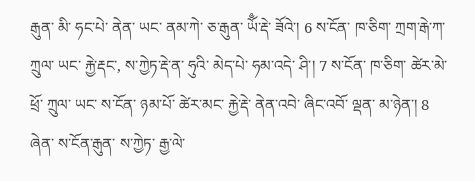རྒུན་ མི་ ཧང་པེ་ ནེན་ ཡང་ ནམ་ཀེ་ ཅ་རྒུན་ ཡོྃ་རྡེ་ ཟོའེ་། 6 ས་ངོན་ ཁ་ཅིག་ ཀྲག་རྒེ་ཀ་ ཀྲུལ་ ཡང་ རྐྱེ་རྡང་, ས་ཀྱེཏ་རྡེ་ན་ ཧུའི་ མེད་པེ་ ཧམ་འདེ་ ཤི་། 7 ས་ངོན་ ཁ་ཅིག་ ཚེར་མེ་ ཕྲོ་ ཀྲུལ་ ཡང་ ས་ངོན་ ཉམ་པོ་ ཚེར་མང་ རྐྱེ་རྡེ་ ནེན་འབེ་ ཞིང་འབོ་ ལྡན་ མ་ཉེན་། 8 ཞེན་ ས་ངོན་རྒུན་ ས་ཀྱེཏ་ རྒྱ་ལེ་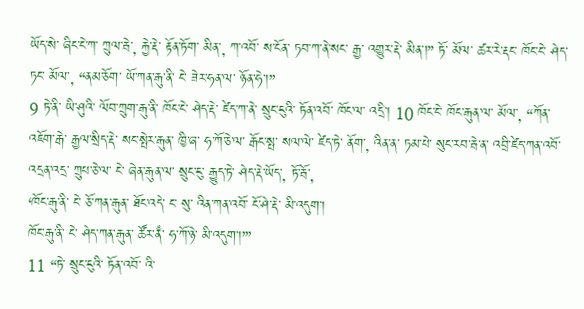ཡོད་སེ་ ཞིང་ངེ་ཀ་ ཀྲུལ་རྦེ་, རྐྱེ་རྡེ་ རྟོན་ཏོག་ མིན་, ཀ་འབོ་ ས་ངོན་ ཏབ་ཀ་ནེ་སང་ རྒྱ་ འགྱུར་རྡེ་ མིན་།” ཏོ་ མོལ་ ཚར་རེ་རྡང་ ཁོང་ངེ་ ཤེད་ཏང་ མོལ་, “ནམ་ཅོག་ ཡོ་ཀན་རྒུ་ནི་ ངེ་ ཟེར་ཧན་ལ་ ཉོན་ཧེ་།”
9 ཏེ་ནི་ ཡི་ཤུའི་ ལོབ་ཀྲུག་རྒུ་ནི་ ཁོང་ངེ་ ཤེད་རྡེ་ ཛེད་ཀ་ནེ་ སྲུང་ངུའི་ ཏོན་འབོ་ ཁོང་ལ་ འདྲི་། 10 ཁོང་ངེ་ ཁོང་རྒུན་ལ་ མོལ་, “ཀོན་འཇོག་རྒེ་ རྒྱལ་སྲིད་རྡེ་ སང་སྤེར་རྒུན་ ཁྱི་ཞ་ ཧ་ཀོ་ཅེ་ལ་ རྒོང་སྤ་ སལ་ལེ་ ཛེད་ཏེ་ ནོག་, འིན་ན་ ཏམ་པེ་ སུང་རབ་རྦེ་ན་ འབྲི་ཛེད་ཀན་འབོ་ འདྲན་འདྲ་ ཀྲུཔ་ཅེ་ལ་ ངེ་ ཞེན་རྒུན་ལ་ སྲུང་ངུ་ རྒྱུད་ཏེ་ ཤེད་རྡེ་ཡོད་, ཏོ་རྦོ་,
‘ཁོང་རྒུ་ནི་ ངེ་ ཅོ་ཀན་རྒུན་ ཐོང་འདེ་ ང་ སུ་ འིན་ཀན་འབོ་ ངོ་ཤེ་རྡེ་ མི་འདུག་།
ཁོང་རྒུ་ནི་ ངེ་ ཤེད་ཀན་རྒུན་ ཚོར་ནྃ་ ཧ་ཀོ་ཉེ་ མི་འདུག་།’”
11 “ཏེ་ སྲུང་ངུའི་ ཏོན་འབོ་ འི་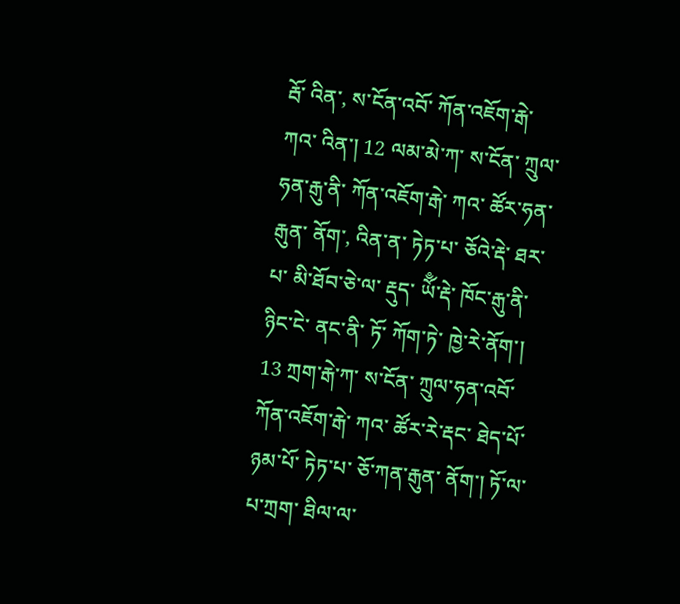རྦོ་ འིན་, ས་ངོན་འབོ་ ཀོན་འཇོག་རྒེ་ ཀའ་ འིན་། 12 ལམ་མེ་ཀ་ ས་ངོན་ ཀྲུལ་ཧན་རྒུ་ནི་ ཀོན་འཇོག་རྒེ་ ཀའ་ ཚོར་ཧན་རྒུན་ ནོག་, འིན་ན་ ཏེཏ་པ་ ཅོའེ་རྡེ་ ཐར་པ་ མི་ཐོབ་ཅེ་ལ་ རྡུད་ ཡོྃ་རྡེ་ ཁོང་རྒུ་ནི་ ཉིང་ངེ་ ནང་ནི་ ཏོ་ ཀོག་ཏེ་ ཁྱེ་རེ་ནོག་། 13 ཀྲག་རྒེ་ཀ་ ས་ངོན་ ཀྲུལ་ཧན་འབོ་ ཀོན་འཇོག་རྒེ་ ཀའ་ ཚོར་རེ་རྡང་ ཐེད་པོ་ ཉམ་པོ་ ཏེཏ་པ་ ཅོ་ཀན་རྒུན་ ནོག་། ཏོ་ལ་ པ་ཀྲག་ ཐིལ་ལ་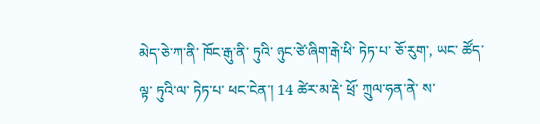མེད་ཅེ་ཀ་ནི་ ཁོང་རྒུ་ནི་ ཏུའི་ ཉུང་ཙེ་ཞིག་རྒེ་ཕི་ ཏེཏ་པ་ ཅོ་རུག་, ཡང་ ཚོད་ལྟ་ ཏུའི་ལ་ ཏེཏ་པ་ ཕང་ངེན་། 14 ཚེར་མ་རྡེ་ ཕྲོ་ ཀྲུལ་ཧན་ནེ་ ས་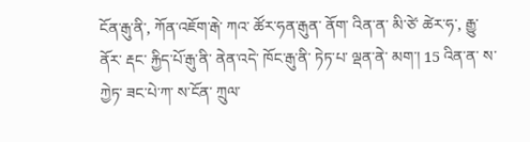ངོན་རྒུ་ནི་, ཀོན་འཇོག་རྒེ་ ཀའ་ ཚོར་ཧན་རྒུན་ ནོག་ འིན་ན་ མི་ཙེ་ ཚེར་ཧ་, རྒྱུ་ནོར་ རྡང་ རྐྱིད་པོ་རྒུ་ནི་ ནེན་འདེ་ ཁོང་རྒུ་ནི་ ཏེཏ་པ་ ལྡན་ནེ་ མག་། 15 འིན་ན་ ས་ཀྱེཏ་ ཟང་པེ་ཀ་ ས་ངོན་ ཀྲུལ་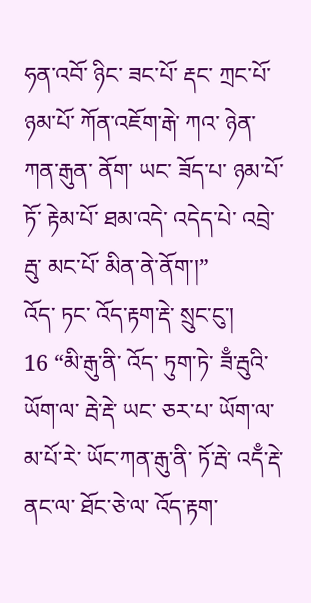ཧན་འབོ་ ཉིང་ ཟང་པོ་ རྡང་ ཀྲང་པོ་ ཉམ་པོ་ ཀོན་འཇོག་རྒེ་ ཀའ་ ཉེན་ཀན་རྒུན་ ནོག་ ཡང་ ཟོད་པ་ ཉམ་པོ་ ཏོ་ རྟེམ་པོ་ ཐམ་འདེ་ འདེད་པེ་ འབྲེ་རྦུ་ མང་པོ་ མིན་ནེ་ནོག་།”
འོད་ ཏང་ འོད་རྟག་རྡེ་ སྲུང་ངུ་།
16 “མི་རྒུ་ནི་ འོད་ ཏུག་ཏེ་ ཟྃ་རྦུའི་ ཡོག་ལ་ རྦེ་རྡེ་ ཡང་ ཅར་པ་ ཡོག་ལ་ མ་པོ་རེ་ ཡོང་ཀན་རྒུ་ནི་ ཏོ་རྦེ་ འདྃ་རྡེ་ ནང་ལ་ ཐོང་ཅེ་ལ་ འོད་རྟག་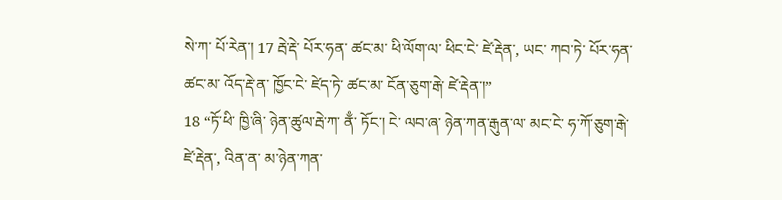སེ་ཀ་ པོ་རེན་། 17 རྦེ་རྡེ་ པོར་ཧན་ ཚང་མ་ ཕི་ལོག་ལ་ ཕིང་ངེ་ ཛེ་རྡེན་, ཡང་ ཀབ་ཏེ་ པོར་ཧན་ ཚང་མ་ འོད་རྡེ་ན་ ཁྱོང་ངེ་ ཛེད་ཏེ་ ཚང་མ་ ངོན་ཅུག་རྒེ་ ཛེ་རྡེན་།”
18 “ཏོ་ཕི་ ཁྱི་ཞི་ ཉེན་ཚུལ་རྦེ་ཀ་ ནྃ་ ཏོང་། ངེ་ ལབ་ཞ་ ཉེན་ཀན་རྒུན་ལ་ མང་ངེ་ ཧ་ཀོ་ཅུག་རྒེ་ ཛེ་རྡེན་, འིན་ན་ མ་ཉེན་ཀན་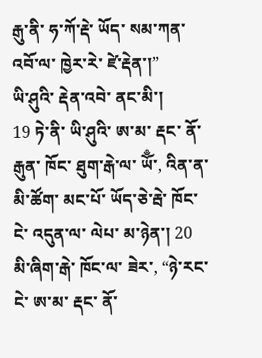རྒུ་ནི་ ཧ་ཀོ་རྡེ་ ཡོད་ སམ་ཀན་འབོ་ལ་ ཁྱེར་རེ་ ཛེ་རྡེན་།”
ཡི་ཤུའི་ རྡེན་འབེ་ ནང་མི་།
19 ཏེ་ནི་ ཡི་ཤུའི་ ཨ་མ་ རྡང་ ནོ་རྒུན་ ཁོང་ ཐུག་རྒེ་ལ་ ཡོྃ་, འིན་ན་ མི་ཚོག་ མང་པོ་ ཡོད་ཅེ་རྦེ་ ཁོང་ངེ་ འདུན་ལ་ ལེཔ་ མ་ཉེན་། 20 མི་ཞིག་རྒེ་ ཁོང་ལ་ ཟེར་, “ཉེ་རང་ངེ་ ཨ་མ་ རྡང་ ནོ་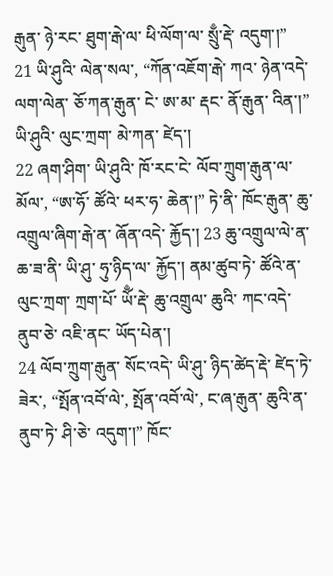རྒུན་ ཉེ་རང་ ཐུག་རྒེ་ལ་ ཕི་ལོག་ལ་ སྲུྃ་རྡེ་ འདུག་།”
21 ཡི་ཤུའི་ ལེན་སལ་, “ཀོན་འཇོག་རྒེ་ ཀའ་ ཉེན་འདེ་ ལག་ལེན་ ཅོ་ཀན་རྒུན་ ངེ་ ཨ་མ་ རྡང་ ནོ་རྒུན་ འིན་།”
ཡི་ཤུའི་ ལུང་ཀྲག་ མེ་ཀན་ ཛེད་།
22 ཞག་ཤིག་ ཡི་ཤུའི་ ཁོ་རང་ངེ་ ལོབ་ཀྲུག་རྒུན་ལ་ མོལ་, “ཨ་ཧོ་ ཚོའེ་ ཕར་ཧ་ ཆེན་།” ཏེ་ནི་ ཁོང་རྒུན་ ཆུ་འགྲུལ་ཞིག་རྒེ་ན་ ཞོན་འདེ་ རྐྱོད་། 23 ཆུ་འགྲུལ་ལེ་ན་ ཆ་ཟ་ནི་ ཡི་ཤུ་ ཧུ་ཉིད་ལ་ རྐྱོད་། ནམ་ཚུབ་ཏེ་ ཚོའེ་ན་ ལུང་ཀྲག་ ཀྲག་པོ་ ཡོྃ་རྡེ་ ཆུ་འགྲུལ་ ཆུའི་ ཀང་འདེ་ ནུབ་ཅེ་ འཇི་ནང་ ཡོད་པེན་།
24 ལོབ་ཀྲུག་རྒུན་ སོང་འདེ་ ཡི་ཤུ་ ཉིད་ཚེད་རྡེ་ ཛེད་ཏེ་ ཟེར་, “སྤོན་འབོ་ལེ་, སྤོན་འབོ་ལེ་, ང་ཞ་རྒུན་ ཆུའི་ན་ ནུབ་ཏེ་ ཤི་ཅེ་ འདུག་།” ཁོང་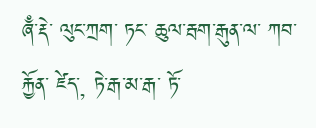ཞྃ་རྡེ་ ལུང་ཀྲག་ ཏང་ ཆུལ་རྦག་རྒུན་ལ་ ཀབ་རྐྱོན་ ཛེད་, ཏེ་རྒ་མ་རྒ་ ཏོ་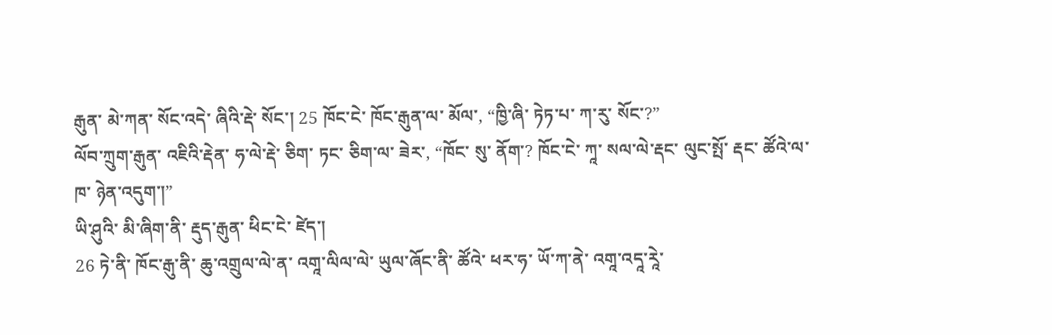རྒུན་ མེ་ཀན་ སོང་འདེ་ ཞིའི་རྡེ་ སོང་། 25 ཁོང་ངེ་ ཁོང་རྒུན་ལ་ མོལ་, “ཁྱི་ཞི་ ཏེཏ་པ་ ཀ་རུ་ སོང་?”
ལོབ་ཀྲུག་རྒུན་ འཇིའི་རྡེན་ ཧ་ལེ་རྡེ་ ཅིག་ ཏང་ ཅིག་ལ་ ཟེར་, “ཁོང་ སུ་ ནོག་? ཁོང་ངེ་ ཀཱ་ སལ་ལེ་རྡང་ ལུང་སྤོ་ རྡང་ ཚོའེ་ལ་ ཁ་ ཉེན་འདུག་།”
ཡི་ཤུའི་ མི་ཞིག་ནི་ རྡུད་རྒུན་ ཕིང་ངེ་ ཛེད་།
26 ཏེ་ནི་ ཁོང་རྒུ་ནི་ ཆུ་འགྲུལ་ལེ་ན་ འགཱ་ལིལ་ལེ་ ཡུལ་ཞོང་ནི་ ཚོའེ་ ཕར་ཧ་ ཡོ་ཀ་ནེ་ འགཱ་འདཱ་རཱེ་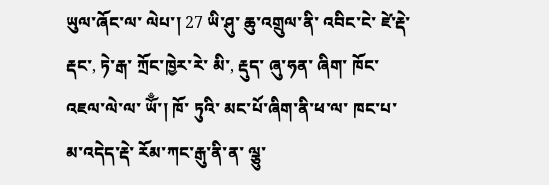ཡུལ་ཞོང་ལ་ ལེཔ་། 27 ཡི་ཤུ་ ཆུ་འགྲུལ་ནི་ འབིང་ངེ་ ཛེ་རྡེ་རྡང་, ཏེ་རྒ་ ཀྲོང་ཁྱེར་རེ་ མི་, རྡུད་ ཞུ་ཧན་ ཞིག་ ཁོང་ འཇལ་ལེ་ལ་ ཡོྃ་། ཁོ་ ཏུའི་ མང་པོ་ཞིག་ནི་ཕ་ལ་ ཁང་པ་ མ་འདེད་རྡེ་ རོམ་ཀང་རྒུ་ནི་ན་ ལྕུ་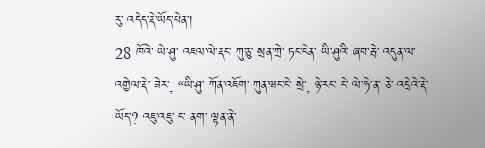རུ་ འདེད་རྡེ་ཡོད་པེན་།
28 ཁོའེ་ ཡེ་ཤུ་ འཇལ་ལེ་རྡང་ ཀུ་ཅུ་ སྲན་ཀྲེ་ ཏང་ངེན་ ཡི་ཤུའི་ ཞབ་རྦེ་ འདུན་ལ་ འགྱེལ་རྡེ་ ཟེར་, “ཡི་ཤུ་ ཀོན་འཇོག་ ཀུན་ཝང་ངེ་ སྲེ་, ཉེ་རང་ ངེ་ ལེ་ཧེ་ན་ ཅེ་ འདྲེའེ་རྡེ་ཡོད་? འཇུ་འཇུ་ ང་ ནག་ ལྟན་ནེ་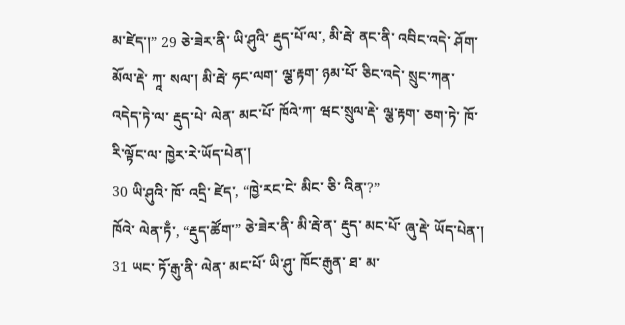མ་ཛེད་།” 29 ཅེ་ཟེར་ནི་ ཡི་ཤུའི་ རྡུད་པོ་ལ་, མི་རྦེ་ ནང་ནི་ འབིང་འདེ་ ཤོག་ མོལ་རྡེ་ ཀཱ་ སལ་། མི་རྦེ་ ཧང་ལག་ ལྕ་རྟག་ ཉམ་པོ་ ཅིང་འདེ་ སྲུང་ཀན་ འདེད་ཏེ་ལ་ རྡུད་པེ་ ལེན་ མང་པོ་ ཁོའེ་ཀ་ ཝང་སྲུལ་རྡེ་ ལྕ་རྟག་ ཅག་ཏེ་ ཁོ་ རི་ལྟོང་ལ་ ཁྱེར་རེ་ཡོད་པེན་།
30 ཡི་ཤུའི་ ཁོ་ འདྲི་ ཛེད་, “ཁྱེ་རང་ངེ་ མིང་ ཅི་ འིན་?”
ཁོའེ་ ལེན་ཏྃ་, “རྡུད་ཚོག་” ཅེ་ཟེར་ནི་ མི་རྦེ་ན་ རྡུད་ མང་པོ་ ཞུ་རྡེ་ ཡོད་པེན་། 31 ཡང་ ཏོ་རྒུ་ནི་ ལེན་ མང་པོ་ ཡི་ཤུ་ ཁོང་རྒུན་ ཐ་ མ་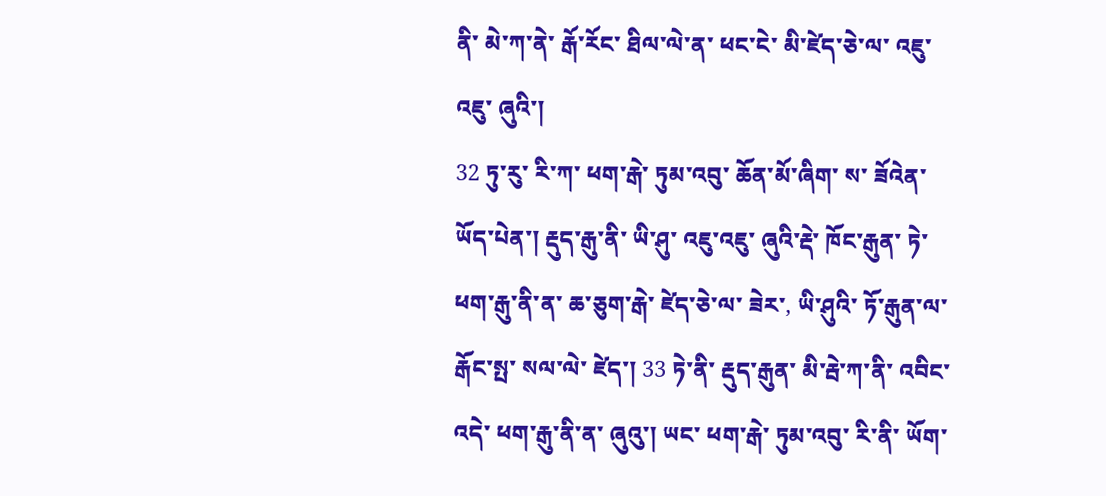ནི་ མེ་ཀ་ནེ་ རྒོ་རོང་ ཐིལ་ལེ་ན་ ཕང་ངེ་ མི་ཛེད་ཅེ་ལ་ འཇུ་འཇུ་ ཞུའི་།
32 ཏུ་རུ་ རི་ཀ་ ཕག་རྒེ་ ཏུམ་འབུ་ ཆོན་མོ་ཞིག་ ས་ ཟོའེན་ ཡོད་པེན་། རྡུད་རྒུ་ནི་ ཡི་ཤུ་ འཇུ་འཇུ་ ཞུའི་རྡེ་ ཁོང་རྒུན་ ཏེ་ ཕག་རྒུ་ནི་ན་ ཆ་ཅུག་རྒེ་ ཛེད་ཅེ་ལ་ ཟེར་, ཡི་ཤུའི་ ཏོ་རྒུན་ལ་ རྒོང་སྤ་ སལ་ལེ་ ཛེད་། 33 ཏེ་ནི་ རྡུད་རྒུན་ མི་རྦེ་ཀ་ནི་ འབིང་འདེ་ ཕག་རྒུ་ནི་ན་ ཞུའུ་། ཡང་ ཕག་རྒེ་ ཏུམ་འབུ་ རི་ནི་ ཡོག་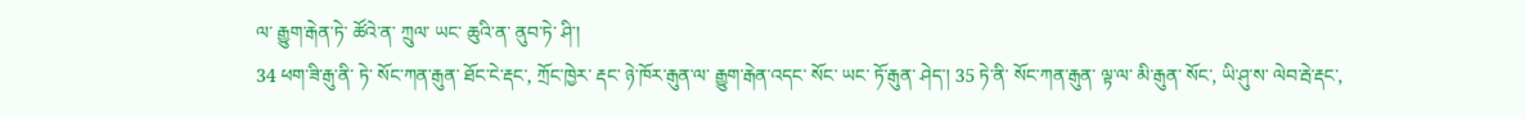ལ་ རྒྱུག་རྒེན་ཏེ་ ཚོའེ་ན་ ཀྲུལ་ ཡང་ ཆུའི་ན་ ནུབ་ཏེ་ ཤི་།
34 ཕག་ཟི་རྒུ་ནི་ ཏེ་ སོང་ཀན་རྒུན་ ཐོང་ངེ་རྡང་, ཀྲོང་ཁྱེར་ རྡང་ ཉེ་ཁོར་རྒུན་ལ་ རྒྱུག་རྒེན་འདང་ སོང་ ཡང་ ཏོ་རྒུན་ ཤེད་། 35 ཏེ་ནི་ སོང་ཀན་རྒུན་ ལྟ་ལ་ མི་རྒུན་ སོང་, ཡི་ཤུ་ས་ ལེབ་རྦེ་རྡང་,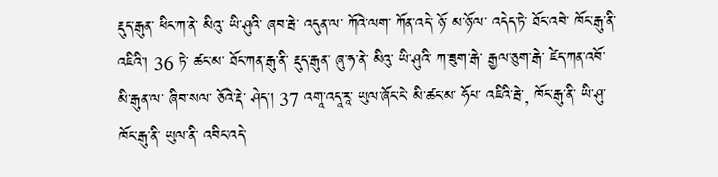རྡུད་རྒུན་ ཕིང་ཀ་ནེ་ མིའུ་ ཡི་ཤུའི་ ཞབ་རྦེ་ འདུན་ལ་ ཀོའེ་ལག་ ཀོན་འདེ་ ཉོ་ མ་ཉོ་ལ་ འདེད་ཏེ་ ཐོང་འབེ་ ཁོང་རྒུ་ནི་ འཇིའི་། 36 ཏེ་ ཚང་མ་ ཐོང་ཀན་རྒུ་ནི་ རྡུད་རྒུན་ ཞུ་ཧ་ནེ་ མིའུ་ ཡི་ཤུའི་ ཀ་ཟུག་རྒེ་ རྒྱལ་ཅུག་རྒེ་ ཛེད་ཀན་འབོ་ མི་རྒུན་ལ་ ཞིབ་སལ་ ཅོའེ་རྡེ་ ཤེད་། 37 འགཱ་འདཱ་རཱ་ ཡུལ་ཞོང་ངེ་ མི་ཚང་མ་ ཧོཔ་ འཇིའི་རྦེ་, ཁོང་རྒུ་ནི་ ཡི་ཤུ་ ཁོང་རྒུ་ནི་ ཡུལ་ནི་ འབིང་འདེ་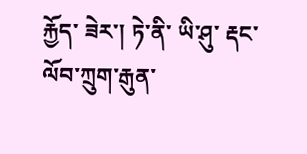རྐྱོད་ ཟེར་། ཏེ་ནི་ ཡི་ཤུ་ རྡང་ ལོབ་ཀྲུག་རྒུན་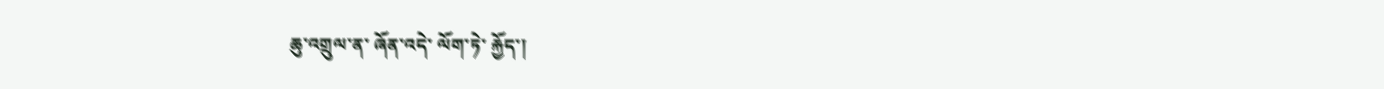ཆུ་འགྲུལ་ན་ ཞོན་འདེ་ ལོག་ཏེ་ རྐྱོད་།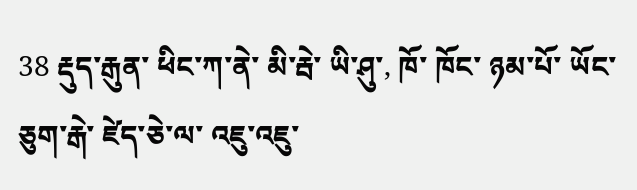38 རྡུད་རྒུན་ ཕིང་ཀ་ནེ་ མི་རྦེ་ ཡི་ཤུ་, ཁོ་ ཁོང་ ཉམ་པོ་ ཡོང་ཅུག་རྒེ་ ཛེད་ཅེ་ལ་ འཇུ་འཇུ་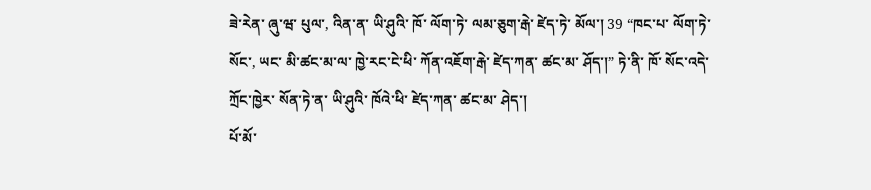ཟེ་རེན་ ཞུ་ཝ་ པུལ་, འིན་ན་ ཡི་ཤུའི་ ཁོ་ ལོག་ཏེ་ ལམ་ཅུག་རྒེ་ ཛེད་ཏེ་ མོལ་། 39 “ཁང་པ་ ལོག་ཏེ་ སོང་, ཡང་ མི་ཚང་མ་ལ་ ཁྱེ་རང་ངེ་ཕི་ ཀོན་འཇོག་རྒེ་ ཛེད་ཀན་ ཚང་མ་ ཤོད་།” ཏེ་ནི་ ཁོ་ སོང་འདེ་ ཀྲོང་ཁྱེར་ སོན་ཏེ་ན་ ཡི་ཤུའི་ ཁོའེ་ཕི་ ཛེད་ཀན་ ཚང་མ་ ཤེད་།
པོ་མོ་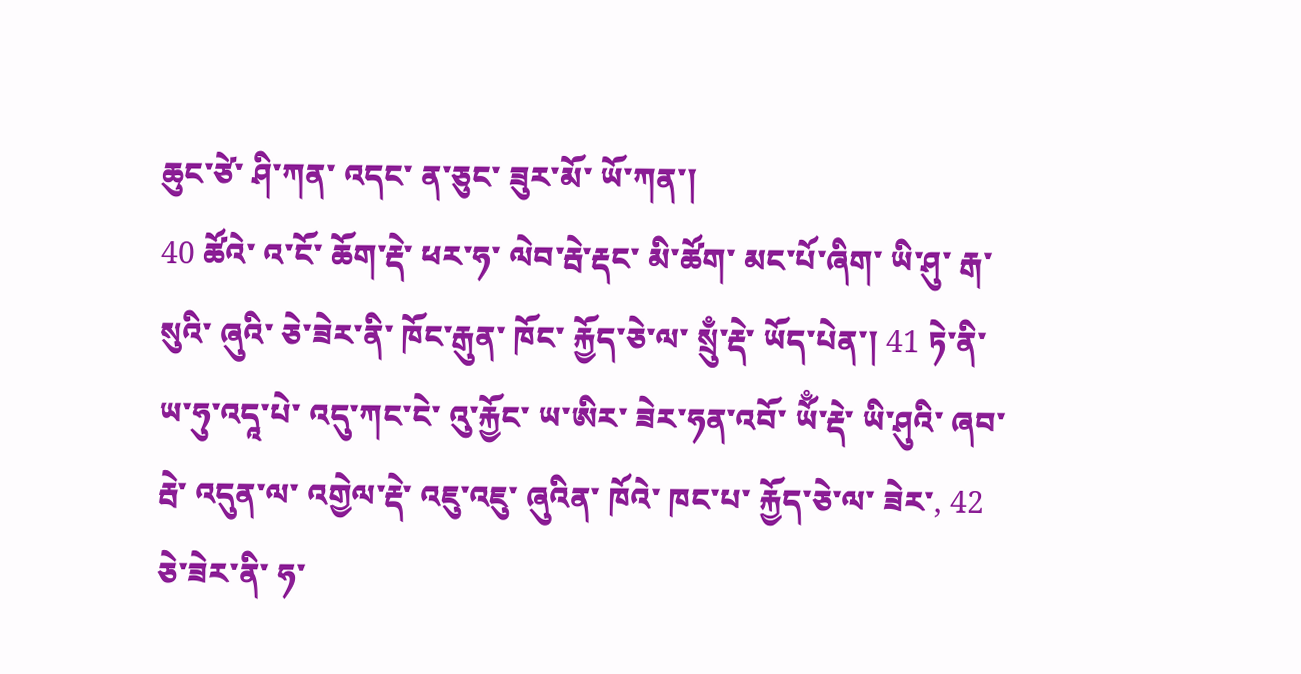ཆུང་ཙེ་ ཤི་ཀན་ འདང་ ན་ཅུང་ ཟུར་མོ་ ཡོ་ཀན་།
40 ཚོའེ་ འ་ངོ་ ཆོག་རྡེ་ ཕར་ཧ་ ལེབ་རྦེ་རྡང་ མི་ཚོག་ མང་པོ་ཞིག་ ཡི་ཤུ་ རྒ་སུའི་ ཞུའི་ ཅེ་ཟེར་ནི་ ཁོང་རྒུན་ ཁོང་ རྐྱོད་ཅེ་ལ་ སྲུྃ་རྡེ་ ཡོད་པེན་། 41 ཏེ་ནི་ ཡ་ཧུ་འདཱ་པེ་ འདུ་ཀང་ངེ་ འུ་རྐྱོང་ ཡ་ཨིར་ ཟེར་ཧན་འབོ་ ཡོྃ་རྡེ་ ཡི་ཤུའི་ ཞབ་རྦེ་ འདུན་ལ་ འགྱེལ་རྡེ་ འཇུ་འཇུ་ ཞུའིན་ ཁོའེ་ ཁང་པ་ རྐྱོད་ཅེ་ལ་ ཟེར་, 42 ཅེ་ཟེར་ནི་ ཧ་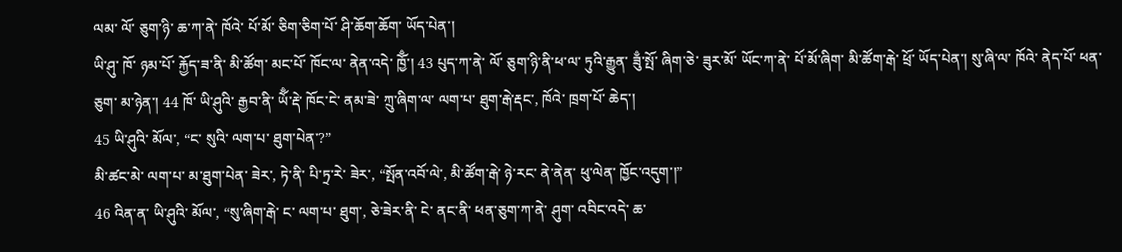ལམ་ ལོ་ ཅུག་ཉི་ ཆ་ཀ་ནེ་ ཁོའེ་ པོ་མོ་ ཅིག་ཅིག་པོ་ ཤི་ཆོག་ཆོག་ ཡོད་པེན་།
ཡི་ཤུ་ ཁོ་ ཉམ་པོ་ རྐྱོད་ཟ་ནི་ མི་ཚོག་ མང་པོ་ ཁོང་ལ་ ནེན་འདེ་ ཁྱོྃ་། 43 པུད་ཀ་ནེ་ ལོ་ ཅུག་ཉི་ནི་ཕ་ལ་ ཏུའི་རྒྱུན་ ཟུྃ་སྤོ་ ཞིག་ཅེ་ ཟུར་མོ་ ཡོང་ཀ་ནེ་ པོ་མོ་ཞིག་ མི་ཚོག་རྒེ་ ཕྲོ་ ཡོད་པེན་། སུ་ཞི་ལ་ ཁོའེ་ ནེད་པོ་ ཕན་ཅུག་ མ་ཉེན་། 44 ཁོ་ ཡི་ཤུའི་ རྒྱབ་ནི་ ཡོྃ་རྡེ་ ཁོང་ངེ་ ནམ་ཟེ་ ཀྲུ་ཞིག་ལ་ ལག་པ་ ཐུག་རྒེ་རྡང་, ཁོའེ་ ཁྲག་པོ་ ཆེད་།
45 ཡི་ཤུའི་ མོལ་, “ང་ སུའི་ ལག་པ་ ཐུག་པེན་?”
མི་ཚང་མེ་ ལག་པ་ མ་ཐུག་པེན་ ཟེར་, ཏེ་ནི་ པི་ཏྲ་རེ་ ཟེར་, “སྤོན་འབོ་ལེ་, མི་ཚོག་རྒེ་ ཉེ་རང་ ནེ་ནེན་ ཕུ་ལེན་ ཁྱོང་འདུག་།”
46 འིན་ན་ ཡི་ཤུའི་ མོལ་, “སུ་ཞིག་རྒེ་ ང་ ལག་པ་ ཐུག་, ཅེ་ཟེར་ནི་ ངེ་ ནང་ནི་ ཕན་ཅུག་ཀ་ནེ་ ཤུག་ འབིང་འདེ་ ཆ་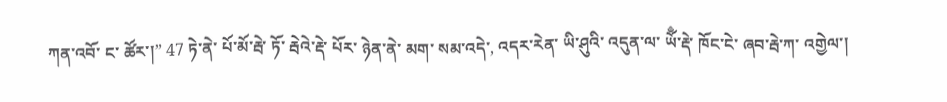ཀན་འབོ་ ང་ ཚོར་།” 47 ཏེ་ནེ་ པོ་མོ་རྦེ་ ཏོ་ རྦེའེ་རྡེ་ པོར་ ཉེན་ནེ་ མག་ སམ་འདེ་, འདར་རེན་ ཡི་ཤུའི་ འདུན་ལ་ ཡོྃ་རྡེ་ ཁོང་ངེ་ ཞབ་རྦེ་ཀ་ འགྱེལ་།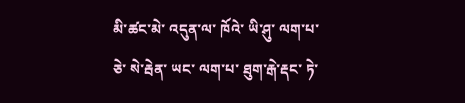མི་ཚང་མེ་ འདུན་ལ་ ཁོའེ་ ཡི་ཤུ་ ལག་པ་ ཅེ་ སེ་རྦེན་ ཡང་ ལག་པ་ ཐུག་རྒེ་རྡང་ ཏེ་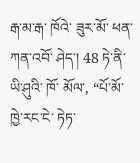རྒ་མ་རྒ་ ཁོའེ་ ཟུར་མོ་ ཕན་ཀན་འབོ་ ཤེད་། 48 ཏེ་ནི་ ཡི་ཤུའི་ ཁོ་ མོལ་, “པོ་མོ་ ཁྱེ་རང་ངེ་ ཏེཏ་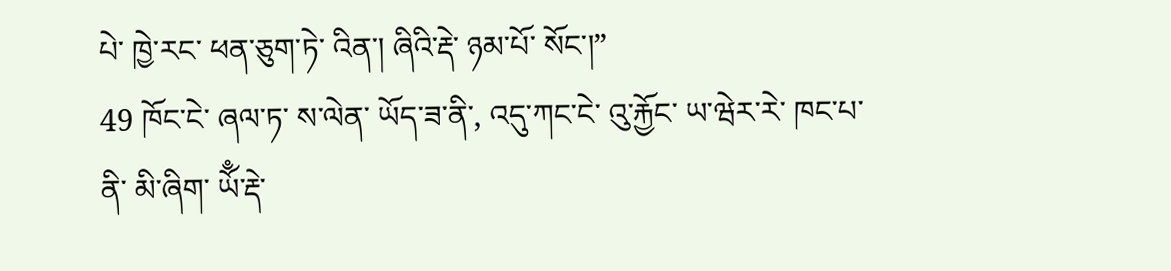པེ་ ཁྱེ་རང་ ཕན་ཅུག་ཏེ་ འིན་། ཞིའི་རྡེ་ ཉམ་པོ་ སོང་།”
49 ཁོང་ངེ་ ཞལ་ཏ་ ས་ལེན་ ཡོད་ཟ་ནི་, འདུ་ཀང་ངེ་ འུ་རྐྱོང་ ཡ་ཝེར་རེ་ ཁང་པ་ནི་ མི་ཞིག་ ཡོྃ་རྡེ་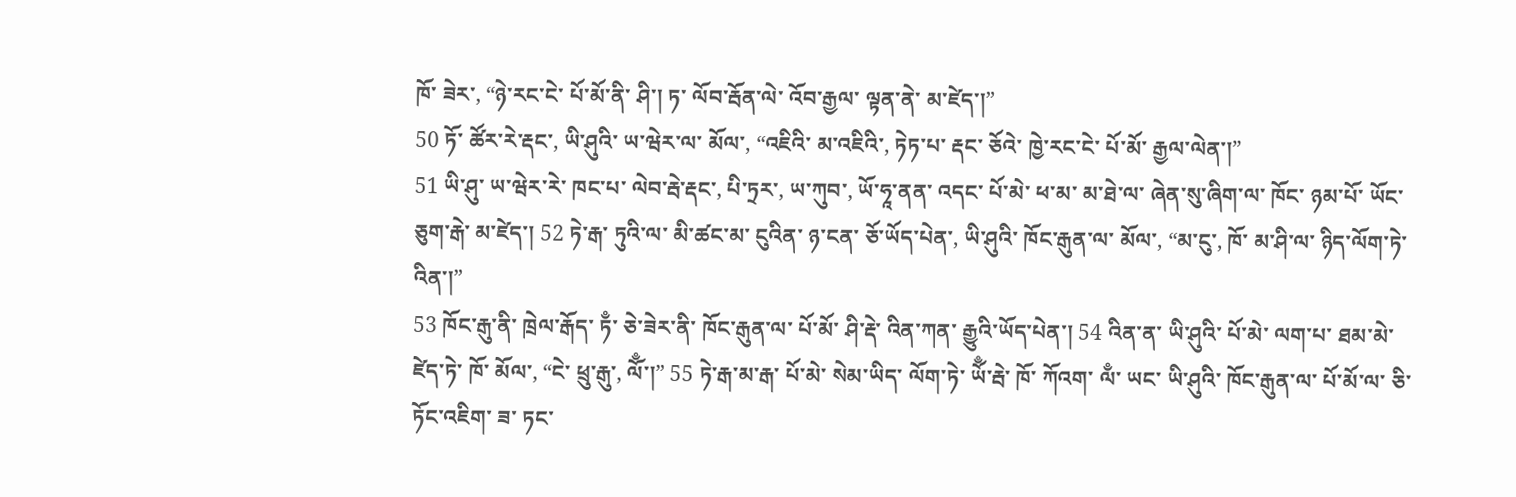ཁོ་ ཟེར་, “ཉེ་རང་ངེ་ པོ་མོ་ནི་ ཤི་། ཏ་ ལོབ་རྦོན་ལེ་ འོབ་རྒྱལ་ ལྟན་ནེ་ མ་ཛེད་།”
50 ཏོ་ ཚོར་རེ་རྡང་, ཡི་ཤུའི་ ཡ་ཝེར་ལ་ མོལ་, “འཇིའི་ མ་འཇིའི་, ཏེཏ་པ་ རྡང་ ཅོའེ་ ཁྱེ་རང་ངེ་ པོ་མོ་ རྒྱལ་ལེན་།”
51 ཡི་ཤུ་ ཡ་ཝེར་རེ་ ཁང་པ་ ལེབ་རྦེ་རྡང་, པི་ཏྲར་, ཡ་ཀུབ་, ཡོ་ཧཱ་ནན་ འདང་ པོ་མེ་ ཕ་མ་ མ་ཐེ་ལ་ ཞེན་སུ་ཞིག་ལ་ ཁོང་ ཉམ་པོ་ ཡོང་ཅུག་རྒེ་ མ་ཛེད་། 52 ཏེ་རྒ་ ཏུའི་ལ་ མི་ཚང་མ་ ངུའིན་ ཉ་ངན་ ཅོ་ཡོད་པེན་, ཡི་ཤུའི་ ཁོང་རྒུན་ལ་ མོལ་, “མ་ངུ་, ཁོ་ མ་ཤི་ལ་ ཉིད་ལོག་ཏེ་ འིན་།”
53 ཁོང་རྒུ་ནི་ ཁྲེལ་རྒོད་ ཏྃ་ ཅེ་ཟེར་ནི་ ཁོང་རྒུན་ལ་ པོ་མོ་ ཤི་རྡེ་ འིན་ཀན་ རྒྱུའི་ཡོད་པེན་། 54 འིན་ན་ ཡི་ཤུའི་ པོ་མེ་ ལག་པ་ ཐམ་མེ་ ཛེད་ཏེ་ ཁོ་ མོལ་, “ངེ་ ཕྲུ་རྒུ་, ལོྃ་།” 55 ཏེ་རྒ་མ་རྒ་ པོ་མེ་ སེམ་ཡིད་ ལོག་ཏེ་ ཡོྃ་རྦེ་ ཁོ་ ཀོའག་ ལྃ་ ཡང་ ཡི་ཤུའི་ ཁོང་རྒུན་ལ་ པོ་མོ་ལ་ ཅི་ཏོང་འཇིག་ ཟ་ ཏང་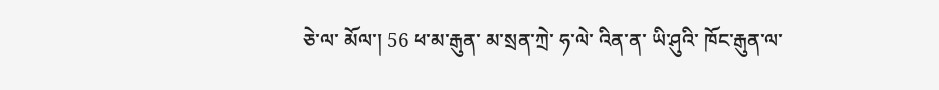ཅེ་ལ་ མོལ་། 56 ཕ་མ་རྒུན་ མ་སྲན་ཀྲེ་ ཧ་ལེ་ འིན་ན་ ཡི་ཤུའི་ ཁོང་རྒུན་ལ་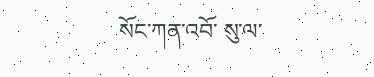སོང་ཀན་འབོ་ སུ་ལ་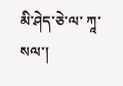མི་ཤེད་ཅེ་ལ་ ཀཱ་ སལ་།